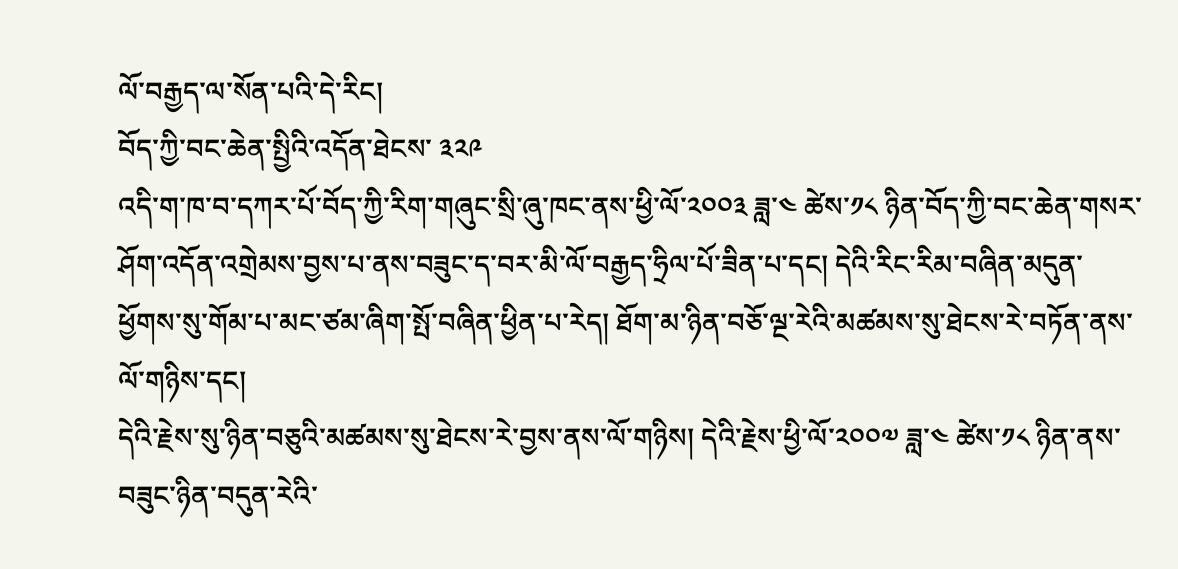ལོ་བརྒྱད་ལ་སོན་པའི་དེ་རིང།
བོད་ཀྱི་བང་ཆེན་སྤྱིའི་འདོན་ཐེངས་ ༣༢༩
འདི་ག་ཁ་བ་དཀར་པོ་བོད་ཀྱི་རིག་གཞུང་སྲི་ཞུ་ཁང་ནས་ཕྱི་ལོ་༢༠༠༣ ཟླ་༤ ཚེས་༡༨ ཉིན་བོད་ཀྱི་བང་ཆེན་གསར་ཤོག་འདོན་འགྲེམས་བྱས་པ་ནས་བཟུང་ད་བར་མི་ལོ་བརྒྱད་ཧྲིལ་པོ་ཟིན་པ་དང། དེའི་རིང་རིམ་བཞིན་མདུན་ཕྱོགས་སུ་གོམ་པ་མང་ཙམ་ཞིག་སྤོ་བཞིན་ཕྱིན་པ་རེད། ཐོག་མ་ཉིན་བཅོ་ལྔ་རེའི་མཚམས་སུ་ཐེངས་རེ་བཏོན་ནས་ལོ་གཉིས་དང།
དེའི་རྗེས་སུ་ཉིན་བཅུའི་མཚམས་སུ་ཐེངས་རེ་བྱས་ནས་ལོ་གཉིས། དེའི་རྗེས་ཕྱི་ལོ་༢༠༠༧ ཟླ་༤ ཚེས་༡༨ ཉིན་ནས་བཟུང་ཉིན་བདུན་རེའི་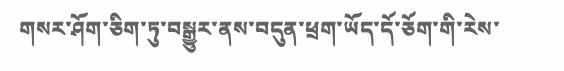གསར་ཤོག་ཅིག་ཏུ་བསྒྱུར་ནས་བདུན་ཕྲག་ཡོད་དོ་ཅོག་གི་རེས་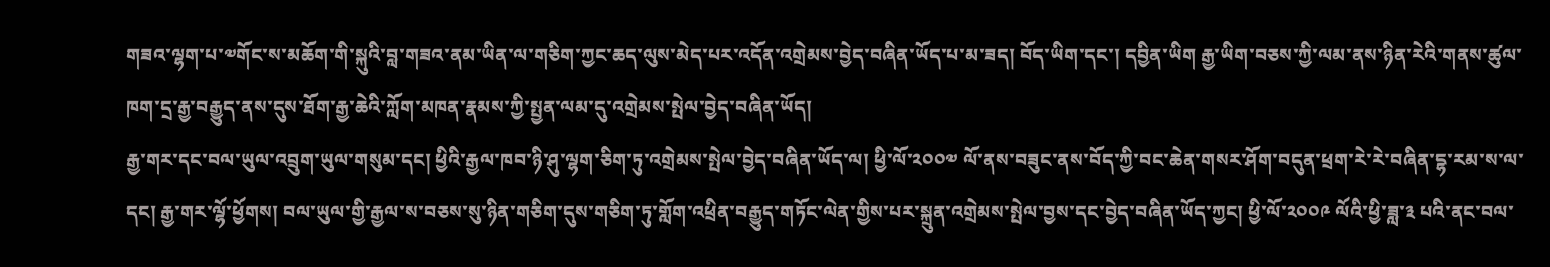གཟའ་ལྷག་པ་༧གོང་ས་མཆོག་གི་སྐུའི་བླ་གཟའ་ནམ་ཡིན་ལ་གཅིག་ཀྱང་ཆད་ལུས་མེད་པར་འདོན་འགྲེམས་བྱེད་བཞིན་ཡོད་པ་མ་ཟད། བོད་ཡིག་དང་། དབྱིན་ཡིག རྒྱ་ཡིག་བཅས་ཀྱི་ལམ་ནས་ཉིན་རེའི་གནས་ཚུལ་ཁག་དྲ་རྒྱ་བརྒྱུད་ནས་དུས་ཐོག་རྒྱ་ཆེའི་ཀློག་མཁན་རྣམས་ཀྱི་སྤྱན་ལམ་དུ་འགྲེམས་སྤེལ་བྱེད་བཞིན་ཡོད།
རྒྱ་གར་དང་བལ་ཡུལ་འབྲུག་ཡུལ་གསུམ་དང། ཕྱིའི་རྒྱལ་ཁབ་ཉི་ཤུ་ལྷག་ཅིག་ཏུ་འགྲེམས་སྤེལ་བྱེད་བཞིན་ཡོད་ལ། ཕྱི་ལོ་༢༠༠༧ ལོ་ནས་བཟུང་ནས་བོད་ཀྱི་བང་ཆེན་གསར་ཤོག་བདུན་ཕྲག་རེ་རེ་བཞིན་དྷ་རམ་ས་ལ་དང། རྒྱ་གར་ལྷོ་ཕྱོགས། བལ་ཡུལ་གྱི་རྒྱལ་ས་བཅས་སུ་ཉིན་གཅིག་དུས་གཅིག་ཏུ་གློག་འཕྲིན་བརྒྱུད་གཏོང་ལེན་གྱིས་པར་སྐྲུན་འགྲེམས་སྤེལ་བྱས་དང་བྱེད་བཞིན་ཡོད་ཀྱང། ཕྱི་ལོ་༢༠༠༩ ལོའི་ཕྱི་ཟླ་༣ པའི་ནང་བལ་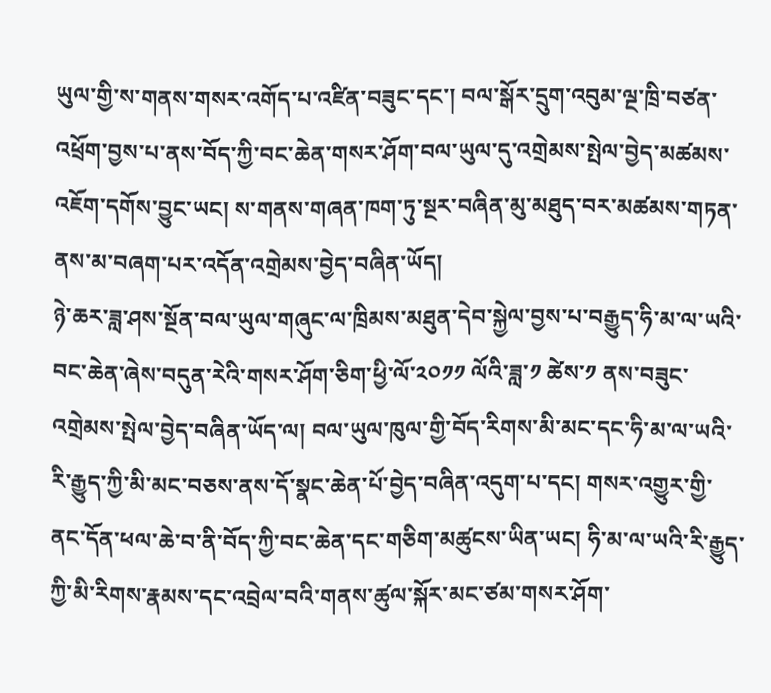ཡུལ་གྱི་ས་གནས་གསར་འགོད་པ་འཛིན་བཟུང་དང་། བལ་སྒོར་དྲུག་འབུམ་ལྔ་ཁྲི་བཙན་འཕྲོག་བྱས་པ་ནས་བོད་ཀྱི་བང་ཆེན་གསར་ཤོག་བལ་ཡུལ་དུ་འགྲེམས་སྤེལ་བྱེད་མཚམས་འཇོག་དགོས་བྱུང་ཡང། ས་གནས་གཞན་ཁག་ཏུ་སྔར་བཞིན་མུ་མཐུད་བར་མཚམས་གཏན་ནས་མ་བཞག་པར་འདོན་འགྲེམས་བྱེད་བཞིན་ཡོད།
ཉེ་ཆར་ཟླ་ཤས་སྔོན་བལ་ཡུལ་གཞུང་ལ་ཁྲིམས་མཐུན་དེབ་སྐྱེལ་བྱས་པ་བརྒྱུད་ཧི་མ་ལ་ཡའི་བང་ཆེན་ཞེས་བདུན་རེའི་གསར་ཤོག་ཅིག་ཕྱི་ལོ་༢༠༡༡ ལོའི་ཟླ་༡ ཚེས་༡ ནས་བཟུང་འགྲེམས་སྤེལ་བྱེད་བཞིན་ཡོད་ལ། བལ་ཡུལ་ཁུལ་གྱི་བོད་རིགས་མི་མང་དང་ཧི་མ་ལ་ཡའི་རི་རྒྱུད་ཀྱི་མི་མང་བཅས་ནས་དོ་སྣང་ཆེན་པོ་བྱེད་བཞིན་འདུག་པ་དང། གསར་འགྱུར་གྱི་ནང་དོན་ཕལ་ཆེ་བ་ནི་བོད་ཀྱི་བང་ཆེན་དང་གཅིག་མཚུངས་ཡིན་ཡང། ཧི་མ་ལ་ཡའི་རི་རྒྱུད་ཀྱི་མི་རིགས་རྣམས་དང་འབྲེལ་བའི་གནས་ཚུལ་སྐོར་མང་ཙམ་གསར་ཤོག་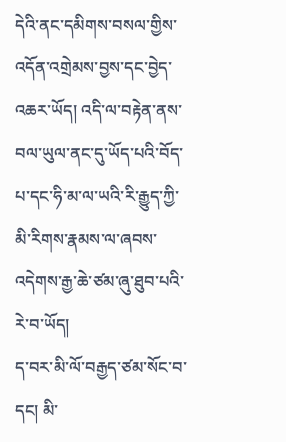དེའི་ནང་དམིགས་བསལ་གྱིས་འདོན་འགྲེམས་བྱས་དང་བྱེད་འཆར་ཡོད། འདི་ལ་བརྟེན་ནས་བལ་ཡུལ་ནང་དུ་ཡོད་པའི་བོད་པ་དང་ཧི་མ་ལ་ཡའི་རི་རྒྱུད་ཀྱི་མི་རིགས་རྣམས་ལ་ཞབས་འདེགས་རྒྱ་ཆེ་ཙམ་ཞུ་ཐུབ་པའི་རེ་བ་ཡོད།
ད་བར་མི་ལོ་བརྒྱད་ཙམ་སོང་བ་དང། མི་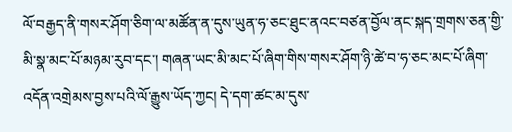ལོ་བརྒྱད་ནི་གསར་ཤོག་ཅིག་ལ་མཚོན་ན་དུས་ཡུན་ཧ་ཅང་ཐུང་ནའང་བཙན་བྱོལ་ནང་སྐད་གྲགས་ཅན་གྱི་མི་སྣ་མང་པོ་མཉམ་རུབ་དང་། གཞན་ཡང་མི་མང་པོ་ཞིག་གིས་གསར་ཤོག་ཉི་ཚེ་བ་ཧ་ཅང་མང་པོ་ཞིག་འདོན་འགྲེམས་བྱས་པའི་ལོ་རྒྱུས་ཡོད་ཀྱང། དེ་དག་ཚང་མ་དུས་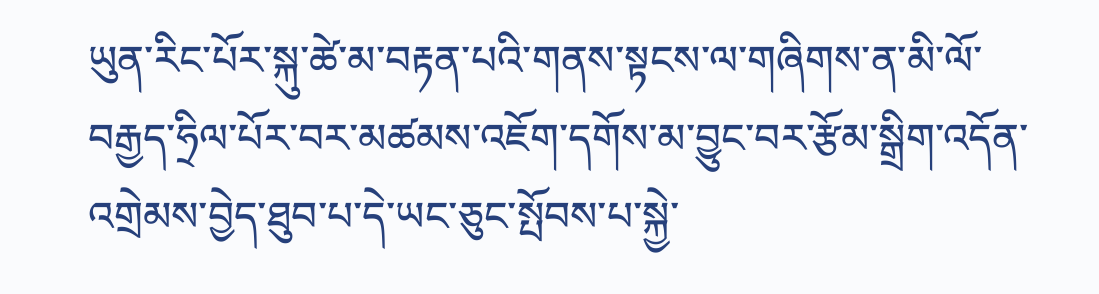ཡུན་རིང་པོར་སྐུ་ཚེ་མ་བརྟན་པའི་གནས་སྟངས་ལ་གཞིགས་ན་མི་ལོ་བརྒྱད་ཧྲིལ་པོར་བར་མཚམས་འཇོག་དགོས་མ་བྱུང་བར་རྩོམ་སྒྲིག་འདོན་འགྲེམས་བྱེད་ཐུབ་པ་དེ་ཡང་ཅུང་སྤོབས་པ་སྐྱེ་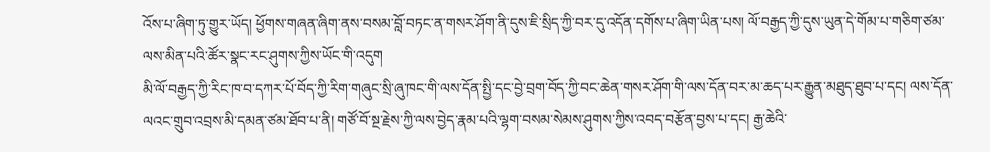འོས་པ་ཞིག་ཏུ་གྱུར་ཡོད། ཕྱོགས་གཞན་ཞིག་ནས་བསམ་བློ་བཏང་ན་གསར་ཤོག་ནི་དུས་ཇི་སྲིད་ཀྱི་བར་དུ་འདོན་དགོས་པ་ཞིག་ཡིན་པས། ལོ་བརྒྱད་ཀྱི་དུས་ཡུན་དེ་གོམ་པ་གཅིག་ཙམ་ལས་མིན་པའི་ཚོར་སྣང་རང་ཤུགས་ཀྱིས་ཡོང་གི་འདུག
མི་ལོ་བརྒྱད་ཀྱི་རིང་ཁ་བ་དཀར་པོ་བོད་ཀྱི་རིག་གཞུང་སྲི་ཞུ་ཁང་གི་ལས་དོན་སྤྱི་དང་བྱེ་བྲག་བོད་ཀྱི་བང་ཆེན་གསར་ཤོག་གི་ལས་དོན་བར་མ་ཆད་པར་རྒྱུན་མཐུད་ཐུབ་པ་དང། ལས་དོན་ལའང་གྲུབ་འབྲས་མི་དམན་ཙམ་ཐོབ་པ་ནི། གཙོ་བོ་སྔ་རྗེས་ཀྱི་ལས་བྱེད་རྣམ་པའི་ལྷག་བསམ་སེམས་ཤུགས་ཀྱིས་འབད་བརྩོན་བྱས་པ་དང། རྒྱ་ཆེའི་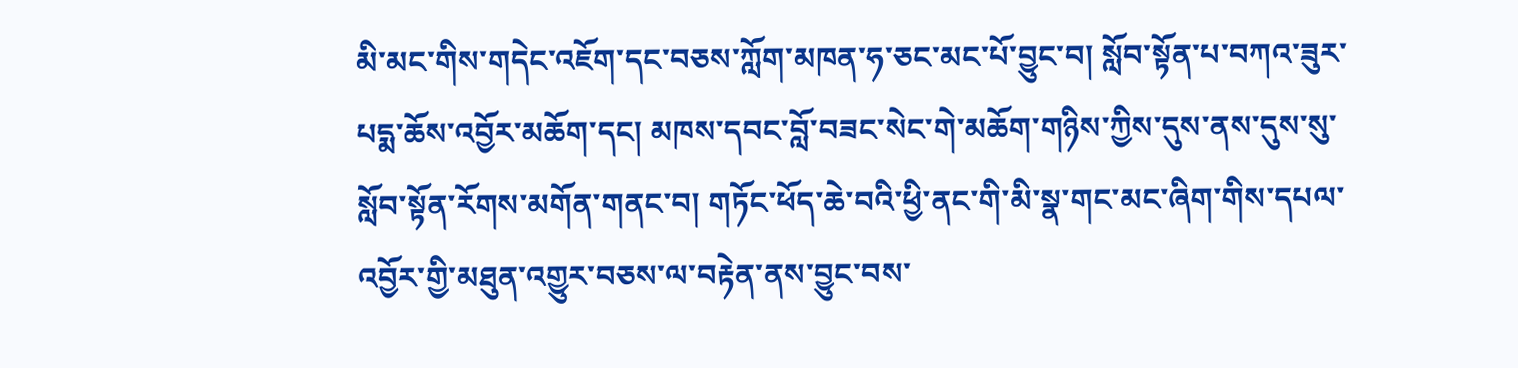མི་མང་གིས་གདེང་འཇོག་དང་བཅས་ཀློག་མཁན་ཧ་ཅང་མང་པོ་བྱུང་བ། སློབ་སྟོན་པ་བཀའ་ཟུར་པདྨ་ཆོས་འབྱོར་མཆོག་དང། མཁས་དབང་བློ་བཟང་སེང་གེ་མཆོག་གཉིས་ཀྱིས་དུས་ནས་དུས་སུ་སློབ་སྟོན་རོགས་མགོན་གནང་བ། གཏོང་ཕོད་ཆེ་བའི་ཕྱི་ནང་གི་མི་སྣ་གང་མང་ཞིག་གིས་དཔལ་འབྱོར་གྱི་མཐུན་འགྱུར་བཅས་ལ་བརྟེན་ནས་བྱུང་བས་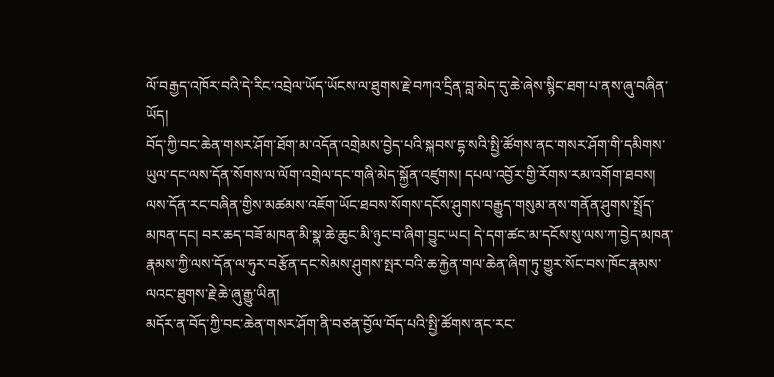ལོ་བརྒྱད་འཁོར་བའི་དེ་རིང་འབྲེལ་ཡོད་ཡོངས་ལ་ཐུགས་རྗེ་བཀའ་དྲིན་བླ་མེད་དུ་ཆེ་ཞེས་སྙིང་ཐག་པ་ནས་ཞུ་བཞིན་ཡོད།
བོད་ཀྱི་བང་ཆེན་གསར་ཤོག་ཐོག་མ་འདོན་འགྲེམས་བྱེད་པའི་སྐབས་དྷ་སའི་སྤྱི་ཚོགས་ནང་གསར་ཤོག་གི་དམིགས་ཡུལ་དང་ལས་དོན་སོགས་ལ་ལོག་འགྲེལ་དང་གཞི་མེད་སྐྱོན་འཛུགས། དཔལ་འབྱོར་གྱི་རོགས་རམ་འགོག་ཐབས། ལས་དོན་རང་བཞིན་གྱིས་མཚམས་འཇོག་ཡོང་ཐབས་སོགས་དངོས་ཤུགས་བརྒྱུད་གསུམ་ནས་གནོན་ཤུགས་སྤྲོད་མཁན་དང། བར་ཆད་བཟོ་མཁན་མི་སྣ་ཆེ་ཆུང་མི་ཉུང་བ་ཞིག་བྱུང་ཡང། དེ་དག་ཚང་མ་དངོས་སུ་ལས་ཀ་བྱེད་མཁན་རྣམས་ཀྱི་ལས་དོན་ལ་ཧུར་བརྩོན་དང་སེམས་ཤུགས་སྤར་བའི་ཆ་རྐྱེན་གལ་ཆེན་ཞིག་ཏུ་གྱུར་སོང་བས་ཁོང་རྣམས་ལའང་ཐུགས་རྗེ་ཆེ་ཞུ་རྒྱུ་ཡིན།
མདོར་ན་བོད་ཀྱི་བང་ཆེན་གསར་ཤོག་ནི་བཙན་བྱོལ་བོད་པའི་སྤྱི་ཚོགས་ནང་རང་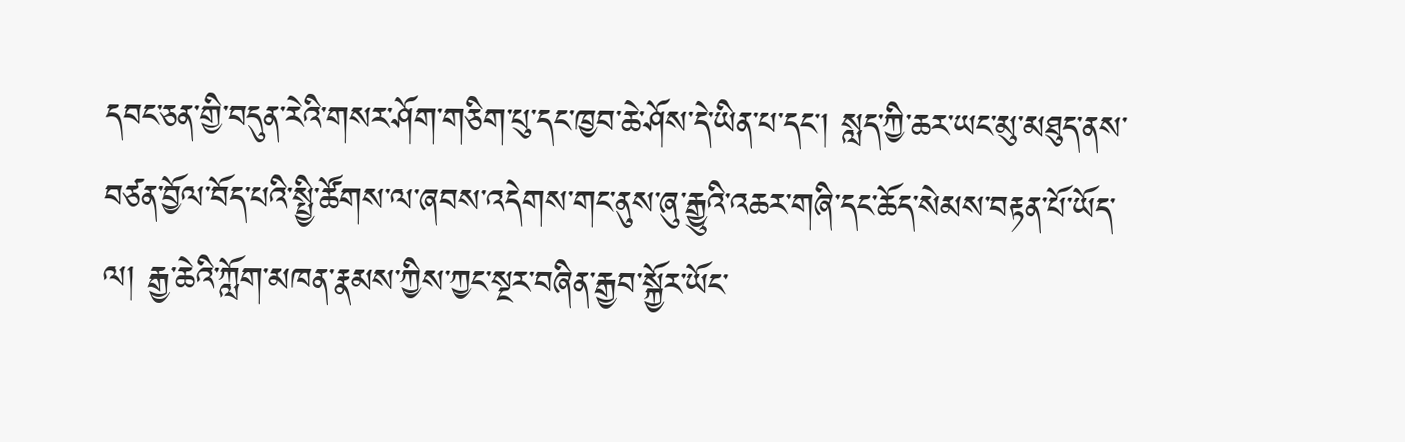དབང་ཅན་གྱི་བདུན་རེའི་གསར་ཤོག་གཅིག་པུ་དང་ཁྱབ་ཆེ་ཤོས་དེ་ཡིན་པ་དང། སླད་ཀྱི་ཆར་ཡང་མུ་མཐུད་ནས་བཙན་བྱོལ་བོད་པའི་སྤྱི་ཚོགས་ལ་ཞབས་འདེགས་གང་ནུས་ཞུ་རྒྱུའི་འཆར་གཞི་དང་ཆོད་སེམས་བརྟན་པོ་ཡོད་ལ། རྒྱ་ཆེའི་ཀློག་མཁན་རྣམས་ཀྱིས་ཀྱང་སྔར་བཞིན་རྒྱབ་སྐྱོར་ཡོང་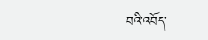བའི་འབོད་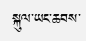སྐུལ་ཡང་ཆབས་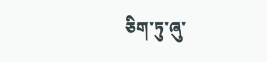ཅིག་ཏུ་ཞུ་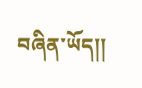བཞིན་ཡོད།།